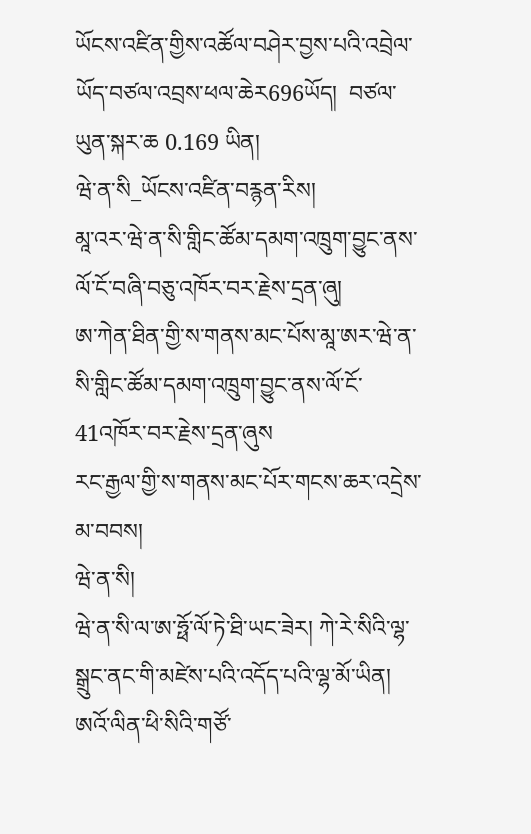ཡོངས་འཛིན་གྱིས་འཚོལ་བཤེར་བྱས་པའི་འབྲེལ་ཡོད་བཙལ་འབྲས་ཕལ་ཆེར696ཡོད།  བཙལ་ཡུན་སྐར་ཆ 0.169 ཡིན།
ཝེ་ན་སི_ཡོངས་འཛིན་བརྙན་རིས།
མཱ་འར་ཝེ་ན་སི་གླིང་ཚོམ་དམག་འཁྲུག་བྱུང་ནས་ལོ་ངོ་བཞི་བཅུ་འཁོར་བར་རྗེས་དྲན་ཞུ།
ཨ་ཀེན་ཐིན་གྱི་ས་གནས་མང་པོས་མཱ་ཨར་ཝེ་ན་སི་གླིང་ཚོམ་དམག་འཁྲུག་བྱུང་ནས་ལོ་ངོ་41འཁོར་བར་རྗེས་དྲན་ཞུས
རང་རྒྱལ་གྱི་ས་གནས་མང་པོར་གངས་ཆར་འདྲེས་མ་བབས།
ཝེ་ན་སི།
ཝེ་ན་སི་ལ་ཨ་ཧྥོ་ལོ་ཏེ་ཐི་ཡང་ཟེར། ཀེ་རེ་སིའི་ལྷ་སྒྲུང་ནང་གི་མཛེས་པའི་འདོད་པའི་ལྷ་མོ་ཡིན། ཨའོ་ལིན་ཕི་སིའི་གཙོ་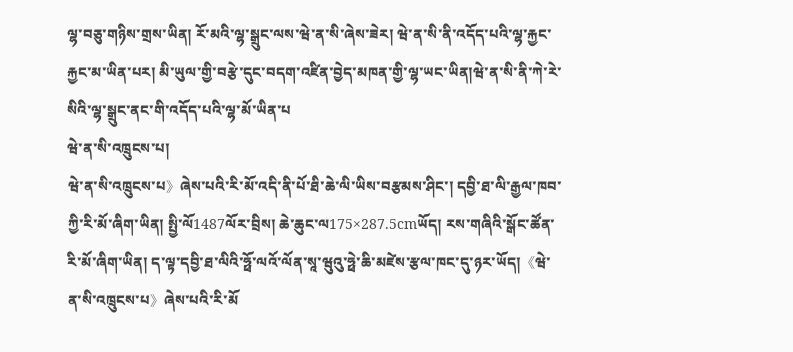ལྷ་བཅུ་གཉིས་གྲས་ཡིན། རོ་མའི་ལྷ་སྒྲུང་ལས་ཝེ་ན་སི་ཞེས་ཟེར། ཝེ་ན་སི་ནི་འདོད་པའི་ལྷ་རྐྱང་རྐྱང་མ་ཡིན་པར། མི་ཡུལ་གྱི་བརྩེ་དུང་བདག་འཛིན་བྱེད་མཁན་གྱི་ལྷ་ཡང་ཡིན།ཝེ་ན་སི་ནི་ཀེ་རེ་སིའི་ལྷ་སྒྲུང་ནང་གི་འདོད་པའི་ལྷ་མོ་ཡིན་པ
ཝེ་ན་སི་འཁྲུངས་པ།
ཝེ་ན་སི་འཁྲུངས་པ》ཞེས་པའི་རི་མོ་འདི་ནི་པོ་ཐི་ཆེ་ལི་ཡིས་བརྩམས་ཤིང་། དབྱི་ཐ་ལི་རྒྱལ་ཁབ་ཀྱི་རི་མོ་ཞིག་ཡིན། སྤྱི་ལོ1487ལོར་བྲིས། ཆེ་ཆུང་ལ175×287.5cmཡོད། རས་གཞིའི་སྒོང་ཚོན་རི་མོ་ཞིག་ཡིན། ད་ལྟ་དབྱི་ཐ་ལིའི་ཧྥོ་ལའོ་ལོན་སཱ་ཝུའུ་ཧྥེ་ཆི་མཛེས་རྩལ་ཁང་དུ་ཉར་ཡོད།《ཝེ་ན་སི་འཁྲུངས་པ》ཞེས་པའི་རི་མོ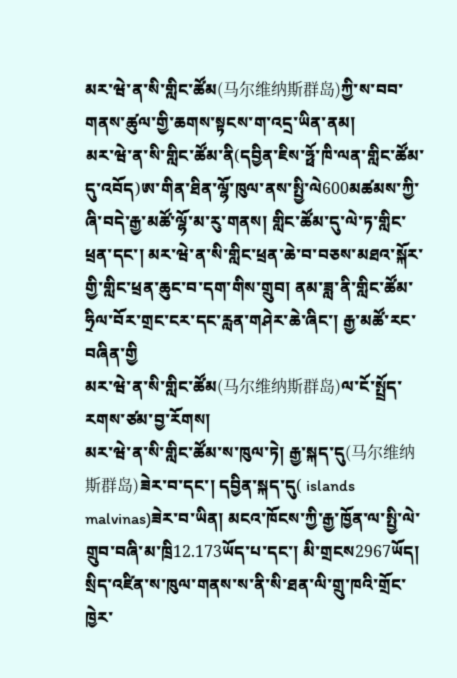མར་ཝེ་ན་སི་གླིང་ཚོམ(马尔维纳斯群岛)ཀྱི་ས་བབ་གནས་ཚུལ་གྱི་ཆགས་སྟངས་ག་འདྲ་ཡིན་ནམ།
མར་ཝེ་ན་སི་གླིང་ཚོམ་ནི(དབྱིན་ཇིས་ཧྥོ་ཁི་ལན་གླིང་ཚོམ་དུ་འབོད)ཨ་གིན་ཐིན་ལྷོ་ཁུལ་ནས་སྤྱི་ལེ600མཚམས་ཀྱི་ཞི་བདེ་རྒྱ་མཚོ་ལྷོ་མ་རུ་གནས། གླིང་ཚོམ་དུ་ལེ་ཏ་གླིང་ཕྲན་དང་། མར་ཝེ་ན་སི་གླིང་ཕྲན་ཆེ་བ་བཅས་མཐའ་སྐོར་གྱི་གླིང་ཕྲན་ཆུང་བ་དག་གིས་གྲུབ། ནམ་ཟླ་ནི་གླིང་ཚོམ་ཧྲིལ་བོར་གྲང་ངར་དང་རླན་གཤེར་ཆེ་ཞིང་། རྒྱ་མཚོ་རང་བཞིན་གྱི
མར་ཝེ་ན་སི་གླིང་ཚོམ(马尔维纳斯群岛)ལ་ངོ་སྤྲོད་རགས་ཙམ་བྱ་རོགས།
མར་ཝེ་ན་སི་གླིང་ཚོམ་ས་ཁུལ་ཏེ། རྒྱ་སྐད་དུ(马尔维纳斯群岛)ཟེར་བ་དང་། དབྱིན་སྐད་དུ( islands malvinas)ཟེར་བ་ཡིན། མངའ་ཁོངས་ཀྱི་རྒྱ་ཁྱོན་ལ་སྤྱི་ལེ་གྲུབ་བཞི་མ་ཁྲི12.173ཡོད་པ་དང་། མི་གྲངས2967ཡོད། སྲིད་འཛིན་ས་ཁུལ་གནས་ས་ནི་སི་ཐན་ལི་གྲུ་ཁའི་གྲོང་ཁྱེར་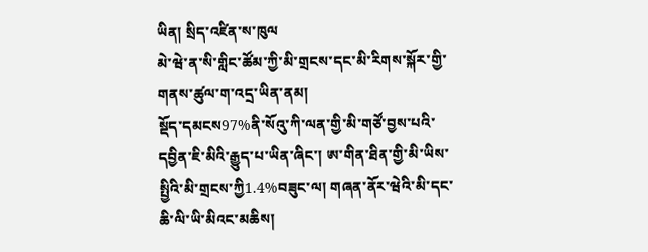ཡིན། སྲིད་འཛིན་ས་ཁུལ
མེ་ཝེ་ན་སི་གླིང་ཚོམ་ཀྱི་མི་གྲངས་དང་མི་རིགས་སྐོར་གྱི་གནས་ཚུལ་ག་འདྲ་ཡིན་ནམ།
སྡོད་དམངས97%ནི་སོའུ་ཀི་ལན་གྱི་མི་གཙོ་བྱས་པའི་དབྱིན་ཇི་མིའི་རྒྱུད་པ་ཡིན་ཞིང་། ཨ་གིན་ཐིན་གྱི་མི་ཡིས་སྤྱིའི་མི་གྲངས་ཀྱི1.4%བཟུང་ལ། གཞན་ནོར་ཝེའི་མི་དང་ཆི་ལི་ཡི་མིའང་མཆིས།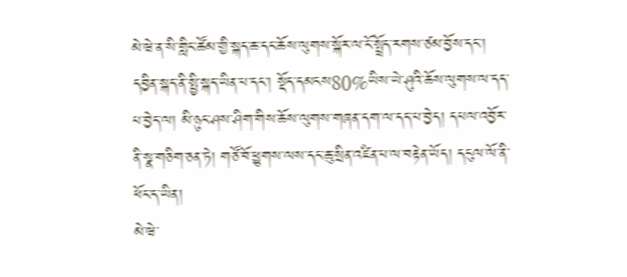མེ་ཝེ་ན་སི་གླིང་ཚོམ་གྱི་སྐད་ཆ་དང་ཆོས་ལུགས་སྐོར་ལ་ངོ་སྤྲོད་རགས་ཙམ་བྱོས་དང་།
དབྱིན་སྐད་ནི་སྤྱི་སྐད་ཡིན་པ་དང་། སྡོད་དམངས80%ཡིས་ཡེ་ཤུའི་ཆོས་ལུགས་ལ་དད་པ་བྱེད་ལ། མི་ཉུང་ཤས་ཤིག་གིས་ཆོས་ལུགས་གཞན་དག་ལ་དད་པ་བྱེད། དཔལ་འབྱོར་ནི་སྣ་གཅིག་ཅན་ཏེ། གཙོ་བོ་ཕྱུགས་ལས་དང་ཆུ་སྲིན་འཛིན་པ་ལ་བརྟེན་ཡོད། དངུལ་ལོ་ནི་ཕོང་ད་ཡིན།
མེ་ཝེ་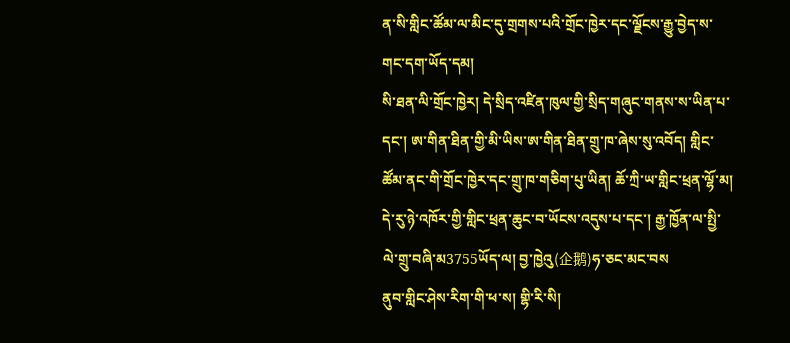ན་སི་གླིང་ཚོམ་ལ་མིང་དུ་གྲགས་པའི་གྲོང་ཁྱེར་དང་ལྗོངས་རྒྱུ་བྱེད་ས་གང་དག་ཡོད་དམ།
སི་ཐན་ལི་གྲོང་ཁྱེར། དེ་སྲིད་འཛིན་ཁུལ་གྱི་སྲིད་གཞུང་གནས་ས་ཡིན་པ་དང་། ཨ་གིན་ཐིན་གྱི་མི་ཡིས་ཨ་གིན་ཐིན་གྲུ་ཁ་ཞེས་སུ་འབོད། གླིང་ཚོམ་ནང་གི་གྲོང་ཁྱེར་དང་གྲུ་ཁ་གཅིག་པུ་ཡིན། ཆོ་ཀྲི་ཡ་གླིང་ཕྲན་ལྷོ་མ། དེ་རུ་ཉེ་འཁོར་གྱི་གླིང་ཕྲན་ཆུང་བ་ཡོངས་འདུས་པ་དང་། རྒྱ་ཁྱོན་ལ་སྤྱི་ལེ་གྲུ་བཞི་མ3755ཡོད་ལ། བྱ་ཁྱེའུ(企鹅)ཧ་ཅང་མང་བས
ནུབ་གླིང་ཤེས་རིག་གི་ཕ་ས། གྷི་རི་སི།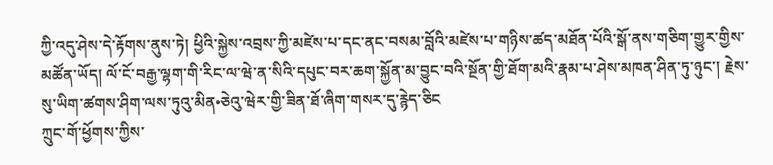ཀྱི་འདུ་ཤེས་དེ་རྟོགས་ནུས་ཏེ། ཕྱིའི་སྐྱེས་འབྲས་ཀྱི་མཛེས་པ་དང་ནང་བསམ་བློའི་མཛེས་པ་གཉིས་ཚད་མཐོན་པོའི་སྒོ་ནས་གཅིག་གྱུར་གྱིས་མཚོན་ཡོད། ལོ་ངོ་བརྒྱ་ལྷག་གི་རིང་ལ་ཝེ་ན་སིའི་དཔུང་བར་ཆག་སྐྱོན་མ་བྱུང་བའི་སྔོན་གྱི་ཐོག་མའི་རྣམ་པ་ཤེས་མཁན་ཤིན་ཏུ་ཉུང་། རྗེས་སུ་ཡིག་ཚགས་ཤིག་ལས་ཏུའུ་མིན•ཅེའུ་ཝེར་གྱི་ཟིན་ཐོ་ཞིག་གསར་དུ་རྙེད་ཅིང
ཀྲུང་གོ་ཕྱོགས་ཀྱིས་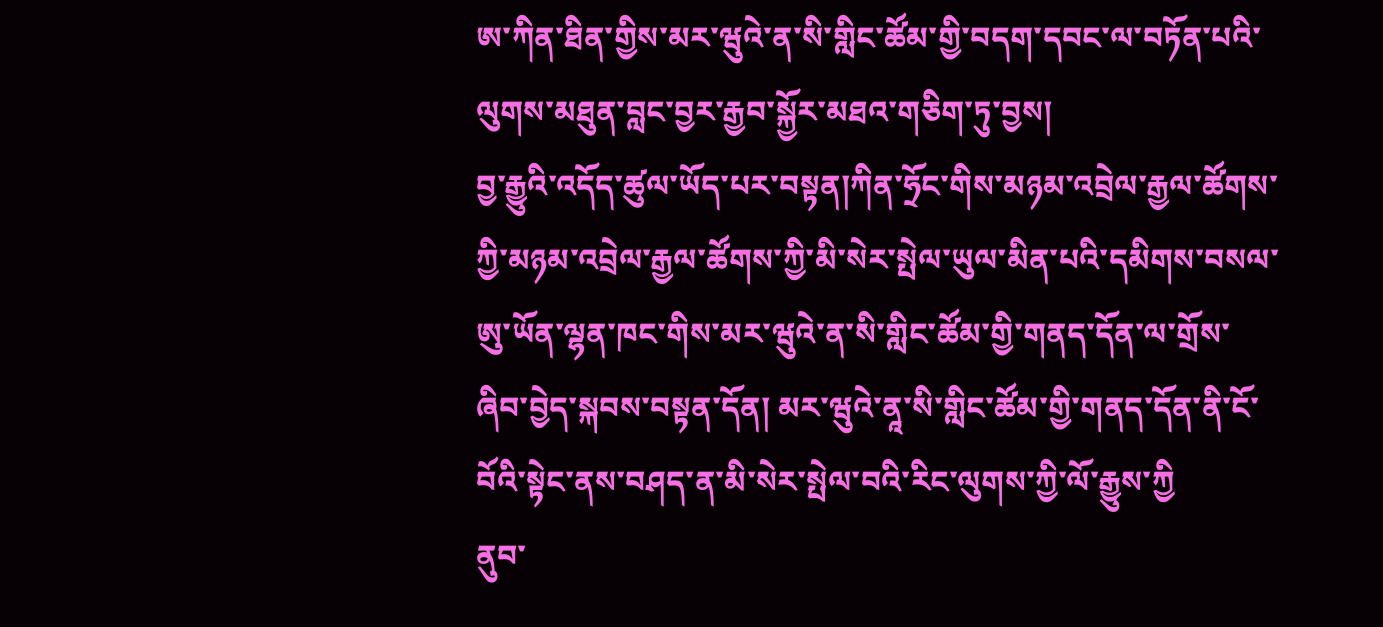ཨ་ཀིན་ཐིན་གྱིས་མར་ཝུའེ་ན་སི་གླིང་ཚོམ་གྱི་བདག་དབང་ལ་བཏོན་པའི་ལུགས་མཐུན་བླང་བྱར་རྒྱབ་སྐྱོར་མཐའ་གཅིག་ཏུ་བྱས།
བྱ་རྒྱུའི་འདོད་ཚུལ་ཡོད་པར་བསྟན།ཀིན་ཧྲོང་གིས་མཉམ་འབྲེལ་རྒྱལ་ཚོགས་ཀྱི་མཉམ་འབྲེལ་རྒྱལ་ཚོགས་ཀྱི་མི་སེར་སྤེལ་ཡུལ་མིན་པའི་དམིགས་བསལ་ཨུ་ཡོན་ལྷན་ཁང་གིས་མར་ཝུའེ་ན་སི་གླིང་ཚོམ་གྱི་གནད་དོན་ལ་གྲོས་ཞིབ་བྱེད་སྐབས་བསྟན་དོན། མར་ཝུའེ་ནཱ་སི་གླིང་ཚོམ་གྱི་གནད་དོན་ནི་ངོ་བོའི་སྟེང་ནས་བཤད་ན་མི་སེར་སྤེལ་བའི་རིང་ལུགས་ཀྱི་ལོ་རྒྱུས་ཀྱི
ནུབ་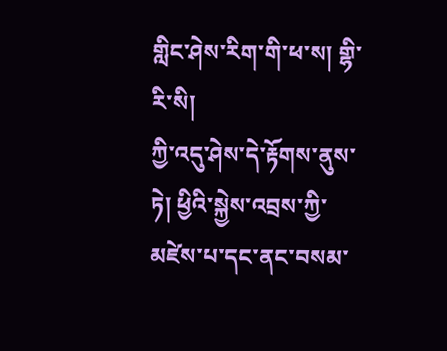གླིང་ཤེས་རིག་གི་ཕ་ས། གྷི་རི་སི།
ཀྱི་འདུ་ཤེས་དེ་རྟོགས་ནུས་ཏེ། ཕྱིའི་སྐྱེས་འབྲས་ཀྱི་མཛེས་པ་དང་ནང་བསམ་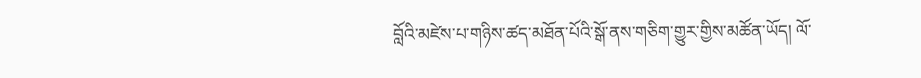བློའི་མཛེས་པ་གཉིས་ཚད་མཐོན་པོའི་སྒོ་ནས་གཅིག་གྱུར་གྱིས་མཚོན་ཡོད། ལོ་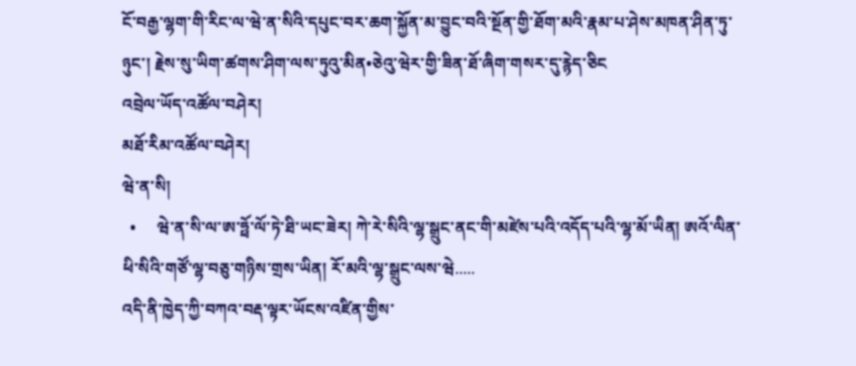ངོ་བརྒྱ་ལྷག་གི་རིང་ལ་ཝེ་ན་སིའི་དཔུང་བར་ཆག་སྐྱོན་མ་བྱུང་བའི་སྔོན་གྱི་ཐོག་མའི་རྣམ་པ་ཤེས་མཁན་ཤིན་ཏུ་ཉུང་། རྗེས་སུ་ཡིག་ཚགས་ཤིག་ལས་ཏུའུ་མིན•ཅེའུ་ཝེར་གྱི་ཟིན་ཐོ་ཞིག་གསར་དུ་རྙེད་ཅིང
འབྲེལ་ཡོད་འཚོལ་བཤེར།
མཐོ་རིམ་འཚོལ་བཤེར།
ཝེ་ན་སི།
  •     ཝེ་ན་སི་ལ་ཨ་ཧྥོ་ལོ་ཏེ་ཐི་ཡང་ཟེར། ཀེ་རེ་སིའི་ལྷ་སྒྲུང་ནང་གི་མཛེས་པའི་འདོད་པའི་ལྷ་མོ་ཡིན། ཨའོ་ལིན་ཕི་སིའི་གཙོ་ལྷ་བཅུ་གཉིས་གྲས་ཡིན། རོ་མའི་ལྷ་སྒྲུང་ལས་ཝེ.....
འདི་ནི་ཁྱེད་ཀྱི་བཀའ་བརྡ་ལྟར་ཡོངས་འཛིན་གྱིས་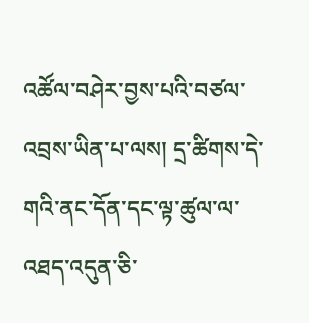འཚོལ་བཤེར་བྱས་པའི་བཙལ་འབྲས་ཡིན་པ་ལས། དྲ་ཚིགས་དེ་གའི་ནང་དོན་དང་ལྟ་ཚུལ་ལ་འཐད་འདུན་ཅི་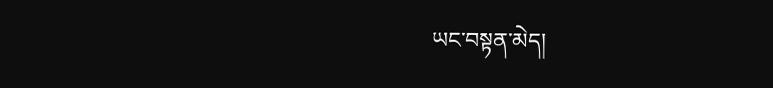ཡང་བསྟན་མེད།